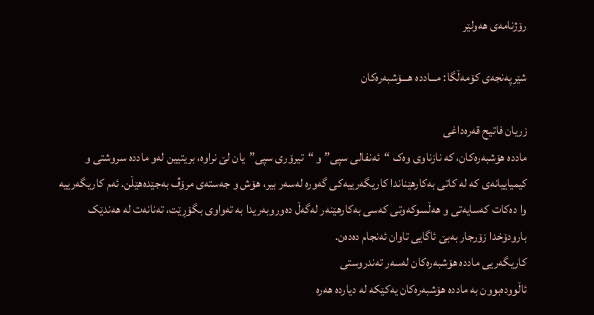رۆژنامەی ھەولێر

شێرپەنجەی کۆمەڵگا: مـــاددە هـــۆشبەرەکان

زریان فاتیح قەرەداغی
ماددە هۆشبەرەکان، کە نازناوی وەک “ئەنفالی سپی” و “تیرۆری سپی”یان لێ نراوە، بریتیین لەو ماددە سروشتی و کیمیاییانەی کە لە کاتی بەکارهێناندا کاریگەرییەکی گەورە لەسەر بیر، هۆش و جەستەی مرۆڤ بەجێدەهێڵن. ئەم کاریگەرییە وا دەکات کەسایەتی و هەڵسوکەوتی کەسی بەکارهێنەر لەگەڵ دەوروبەریدا بە تەواوی بگۆڕێت، تەنانەت لە هەندێک بارودۆخدا زۆرجار بەبێ ئاگایی تاوان ئەنجام دەدەن.
کاریگەریی ماددە هۆشبەرەکان لەسەر تەندروستی
ئاڵوودەبوون بە ماددە هۆشبەرەکان یەکێکە لە دیاردە هەرە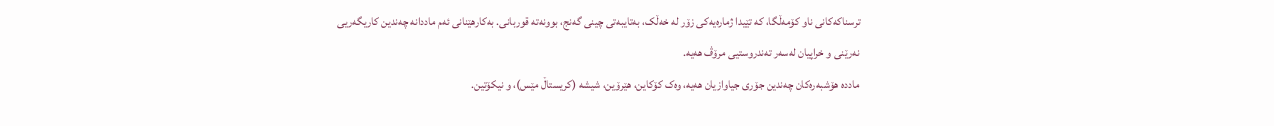ترسناکەکانی ناو کۆمەڵگا، کە تێیدا ژمارەیەکی زۆر لە خەڵک، بەتایبەتی چینی گەنج، بوونەتە قوربانی. بەکارهێنانی ئەم ماددانە چەندین کاریگەریی نەرێنی و خراپیان لەسەر تەندروستیی مرۆڤ هەیە.
ماددە هۆشبەرەکان چەندین جۆری جیاوازیان هەیە، وەک کۆکاین، هێرۆین، شیشە (کریستاڵ مێس)، و نیکۆتین.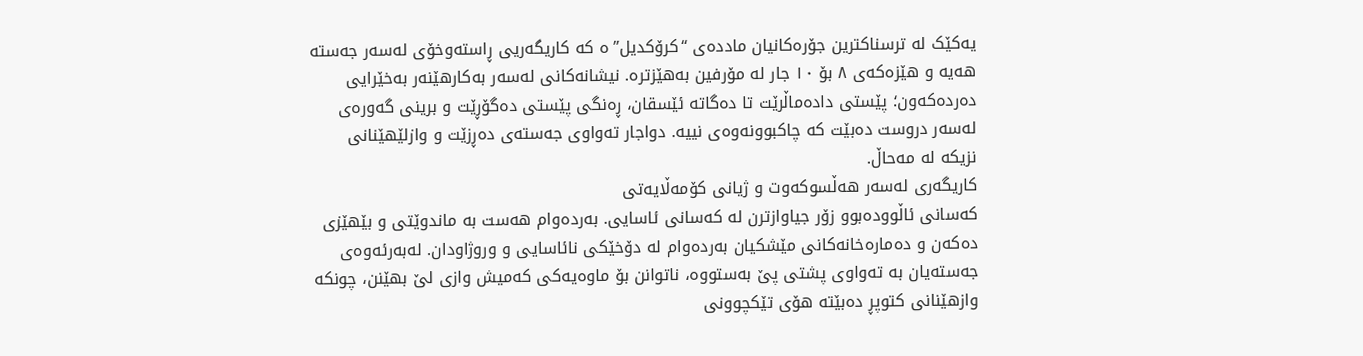یەکێک لە ترسناکترین جۆرەکانیان ماددەی “کرۆکدیل”ە کە کاریگەریی ڕاستەوخۆی لەسەر جەستە هەیە و هێزەکەی ٨ بۆ ١٠ جار لە مۆرفین بەهێزترە. نیشانەکانی لەسەر بەکارهێنەر بەخێرایی دەردەکەون؛ پێستی دادەماڵرێت تا دەگاتە ئێسقان، ڕەنگی پێستی دەگۆڕێت و برینی گەورەی لەسەر دروست دەبێت کە چاکبوونەوەی نییە. دواجار تەواوی جەستەی دەڕزێت و وازلێهێنانی نزیکە لە مەحاڵ.
کاریگەری لەسەر هەڵسوکەوت و ژیانی کۆمەڵایەتی
کەسانی ئاڵوودەبوو زۆر جیاوازترن لە کەسانی ئاسایی. بەردەوام هەست بە ماندوێتی و بێهێزی دەکەن و دەمارەخانەکانی مێشکیان بەردەوام لە دۆخێکی نائاسایی و وروژاودان. لەبەرئەوەی جەستەیان بە تەواوی پشتی پێ بەستووە، ناتوانن بۆ ماوەیەکی کەمیش وازی لێ بهێنن، چونکە وازهێنانی کتوپڕ دەبێتە هۆی تێکچوونی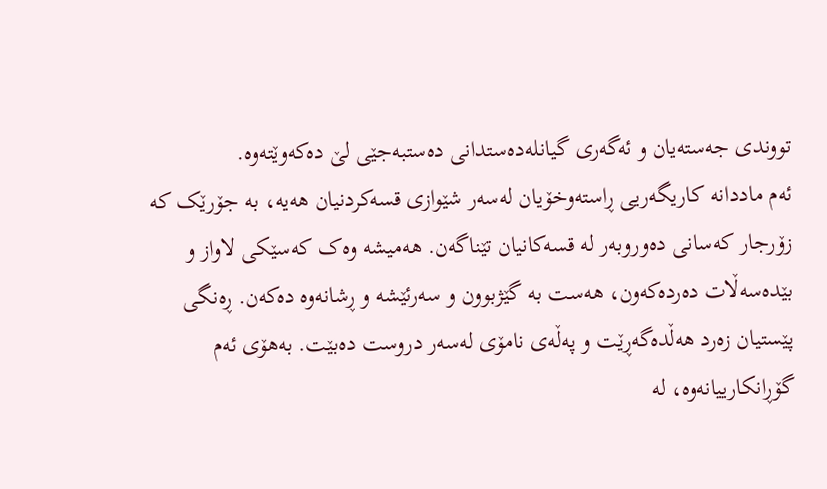تووندی جەستەیان و ئەگەری گیانلەدەستدانی دەستبەجێی لێ دەکەوێتەوە.
ئەم ماددانە کاریگەریی ڕاستەوخۆیان لەسەر شێوازی قسەکردنیان هەیە، بە جۆرێک کە زۆرجار کەسانی دەوروبەر لە قسەکانیان تێناگەن. هەمیشە وەک کەسێکی لاواز و بێدەسەڵات دەردەکەون، هەست بە گێژبوون و سەرئێشە و ڕشانەوە دەکەن. ڕەنگی پێستیان زەرد هەڵدەگەڕێت و پەڵەی نامۆی لەسەر دروست دەبێت. بەهۆی ئەم گۆڕانکارییانەوە، لە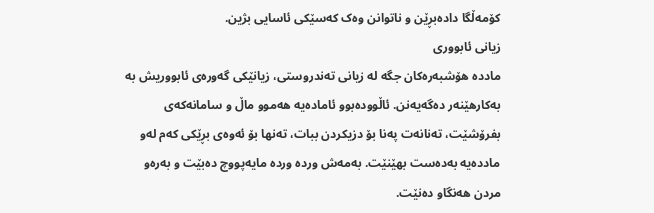کۆمەڵگا دادەبڕێن و ناتوانن وەک کەسێکی ئاسایی بژین.
زیانی ئابووری
ماددە هۆشبەرەکان جگە لە زیانی تەندروستی، زیانێکی گەورەی ئابووریش بە بەکارهێنەر دەگەیەنن. ئاڵوودەبوو ئامادەیە هەموو ماڵ و سامانەکەی بفرۆشێت، تەنانەت پەنا بۆ دزیکردن ببات، تەنها بۆ ئەوەی بڕێکی کەم لەو ماددەیە بەدەست بهێنێت. بەمەش وردە وردە مایەپووچ دەبێت و بەرەو مردن هەنگاو دەنێت.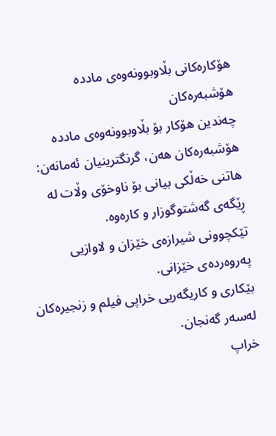هۆکارەکانی بڵاوبوونەوەی ماددە هۆشبەرەکان
چەندین هۆکار بۆ بڵاوبوونەوەی ماددە هۆشبەرەکان هەن، گرنگترینیان ئەمانەن:
هاتنی خەڵکی بیانی بۆ ناوخۆی وڵات لە ڕێگەی گەشتوگوزار و کارەوە.
تێکچوونی شیرازەی خێزان و لاوازیی پەروەردەی خێزانی.
بێکاری و کاریگەریی خراپی فیلم و زنجیرەکان لەسەر گەنجان.
خراپ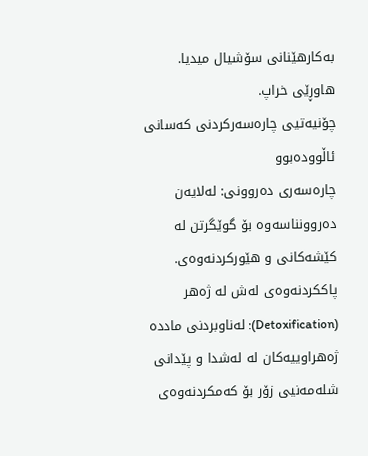بەکارهێنانی سۆشیال میدیا.
هاوڕێی خراپ.
چۆنیەتیی چارەسەرکردنی کەسانی ئاڵوودەبوو
چارەسەری دەروونی: لەلایەن دەروونناسەوە بۆ گوێگرتن لە کێشەکانی و هێورکردنەوەی.
پاککردنەوەی لەش لە ژەهر (Detoxification): لەناوبردنی ماددە ژەهراوییەکان لە لەشدا و پێدانی شلەمەنیی زۆر بۆ کەمکردنەوەی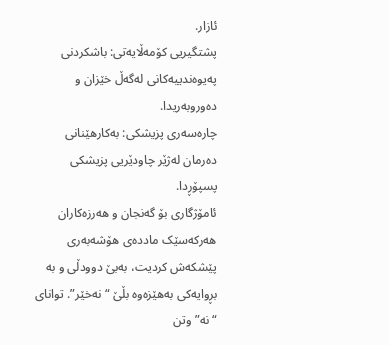ئازار.
پشتگیریی کۆمەڵایەتی: باشکردنی پەیوەندییەکانی لەگەڵ خێزان و دەوروبەریدا.
چارەسەری پزیشکی: بەکارهێنانی دەرمان لەژێر چاودێریی پزیشکی پسپۆڕدا.
ئامۆژگاری بۆ گەنجان و هەرزەکاران
هەرکەسێک ماددەی هۆشەبەری پێشکەش کردیت، بەبێ دوودڵی و بە بڕوایەکی بەهێزەوە بڵێ “نەخێر”. توانای “نە” وتن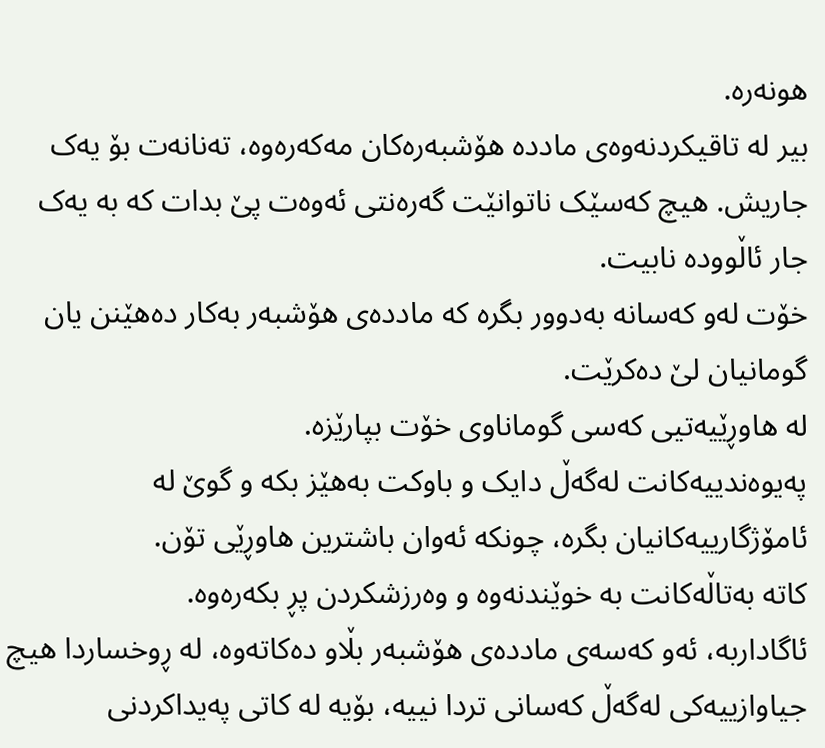هونەرە.
بیر لە تاقیکردنەوەی ماددە هۆشبەرەکان مەکەرەوە، تەنانەت بۆ یەک جاریش. هیچ کەسێک ناتوانێت گەرەنتی ئەوەت پێ بدات کە بە یەک جار ئاڵوودە نابیت.
خۆت لەو کەسانە بەدوور بگرە کە ماددەی هۆشبەر بەکار دەهێنن یان گومانیان لێ دەکرێت.
لە هاوڕێیەتیی کەسی گوماناوی خۆت بپارێزە.
پەیوەندییەکانت لەگەڵ دایک و باوکت بەهێز بکە و گوێ لە ئامۆژگارییەکانیان بگرە، چونکە ئەوان باشترین هاوڕێی تۆن.
کاتە بەتاڵەکانت بە خوێندنەوە و وەرزشکردن پڕ بکەرەوە.
ئاگاداربە، ئەو کەسەی ماددەی هۆشبەر بڵاو دەکاتەوە، لە ڕوخساردا هیچ جیاوازییەکی لەگەڵ کەسانی تردا نییە، بۆیە لە کاتی پەیداکردنی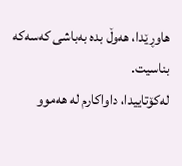هاوڕێدا، هەوڵ بدە بەباشی کەسەکە بناسیت.
لەکۆتاییدا، داواکارم لە هەموو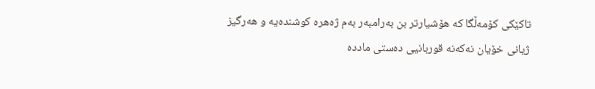تاکێکی کۆمەڵگا کە هۆشیارتر بن بەرامبەر بەم ژەهرە کوشندەیە و هەرگیز ژیانی خۆیان نەکەنە قوربانیی دەستی ماددە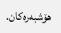هۆشبەرەکان.